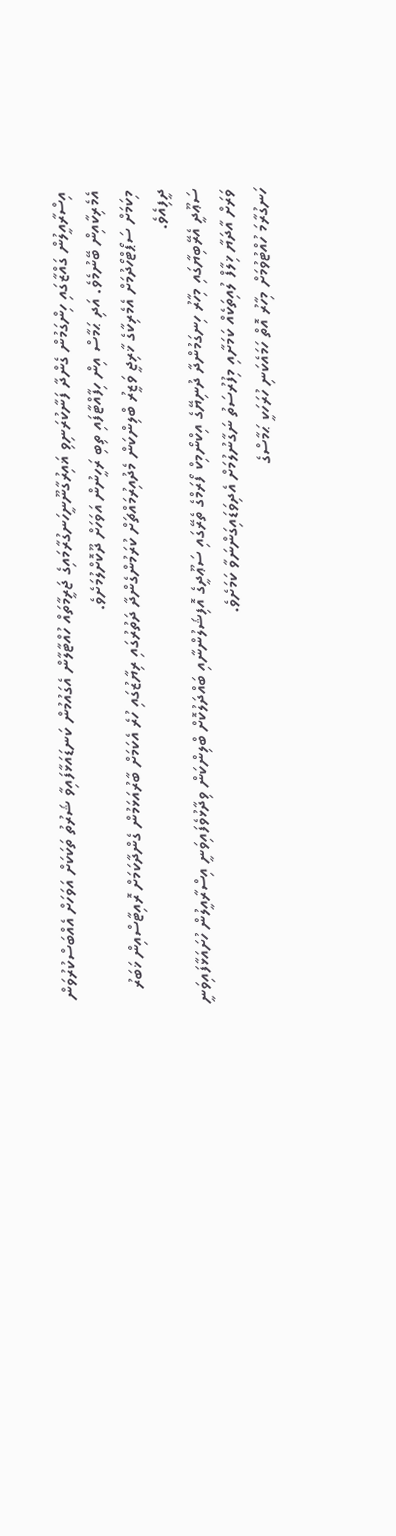އިސްރާއީލުން ގައްޒާގައި ހިންގަމުން ގެންދާ ފަނާކުރަނިވި ޣައިރުގާނޫނީހަނގުރާމައިގެ ޖަރީމާތައް ހުއްޓާލާން އެގައުމުން ކަނޑައަޅާފައިވާ ޝަރުތު ތަކަކަށް އަވަހަށް އެއްބަސްކުރުވަން އެމެރިކާއިން ބޭނުމެވެ. އަދި ޙަމާސް އިން ހިފާއްޓާފައި ތިބި ރަހީނުން އަވަހަށް ދޫކޮށްލުމަށެވެ.
މިކަމަށް ސަޕޯޓްހޯދުމަށް އެމެރިކާގެ ޚާރިޖީ ވަޒީރު ބްލިންކަން މެދުއިރުމައްޗަށް ކުރަމުންގެންދާ ދަތުރުގައި ރިޔާޒުގައި ހުރެ އެކަމަށް ބާރުއަޅަމުން ގެންދާކަމަށް ރޮއިޓާސްއިން ޚަބަރު ދީފިއެވެ.
ސަޢޫދީ އެރޭބިޔާގައި މިހާރު ހިނގަމުންދާ ދުނިޔޭގެ އިކްނޯމިކް ފޯރަމްގެ ތެރޭގައި ސަޢޫދީގެ އޮފިޝަލުންނާއި ބައްދަލުކޮށް ބްލިންކަން ވިދާޅުވެފައިވަނީ އިސްރާއީލުން ހުށައަޅާފައިވަނީ ވަރަށް އާދަޔާ ޚިލާފް ލުއިތަކެއް ކަމަށާއި މިފުރުސަތު ނަގާނުލުމަށް އެދިވަޑައިގަންނަވާ ކަމަށެވެ.
ހަނގުރާމަ ހުއްޓުވުމަށް މިހާރު އޮތް ހަމައެކަނި ހުރަހަކީ ޙަމާސްގެ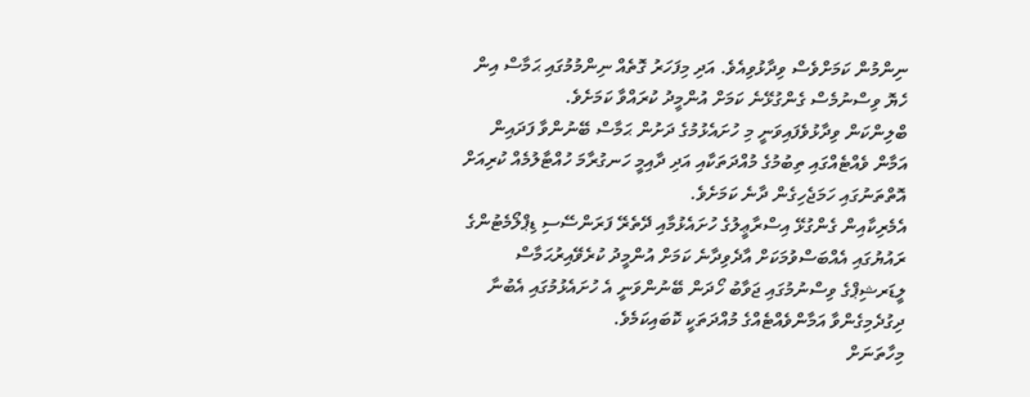ނިންމުން ކަމަށްވެސް ވިދާޅުވިއެވެ. އަދި މިފަހަރު ގޮތެއް ނިންމުމުގައި ޙަމާސް އިން ހެޔޮ ވިސްނުމެސް ގެންގުޅޭނެ ކަމަށް އުންމީދު ކުރައްވާ ކަމަށެވެ.
ބްލިންކަން ވިދާޅުވެފައިވަނީ މި ހުށައެޅުމުގެ ދަށުން ޙަމާސް ބޭނުންވާ ފަދައިން އަމާން ވެއްޓެއްގައި ތިބުމުގެ މުއްދަތަކާއި އަދި ދާއިމީ ހަނގުރާމަ ހުއްޓާލުމެއް ކުރިއަށް އޮތްތަނުގައި ހަމަޖެހިގެން ދާނެ ކަމަށެވެ.
އެމެރިކާއިން ގެންގުޅޭ އިސްރާޢީލުގެ ހުށައެޅުމާއި ދޭތެރޭ ފަރަންސޭސި ޑިޕްލޯމެޓުންގެ ރައުޔުގައި އެއްބަސްވުމަކަށް އާދެވިދާނެ ކަމަށް އުންމީދު ކުރެވޭއިރުޙަމާސް ލީޑަރޝިޕްގެ ވިސްނުމުގައި ޖަވާބު ހޯދަން ބޭނުންވަނީ އެ ހުށައެޅުމުގައި އެބުނާ ދިގުދެމިގެންވާ އަމާންވެއްޓެއްގެ މުއްދަތަކީ ކޮބައިކަމެވެ.
މިހާތަނަށް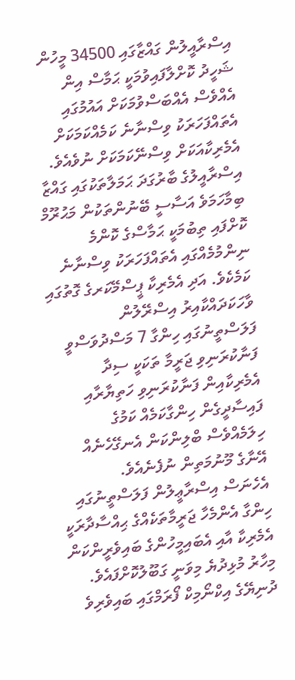އިސްރާއީލުން ގައްޒާގައި 34500 މީހުން ޝަހީދު ކޮށްލާފައިވުމަކީ ޙަމާސް އިން އެއްވެސް އެއްބަސްވުމަކަށް އައުމުގައި އެތައްފަހަރަކު ވިސްނާނެ ކަމެއްކަމަކަށް އެމެރިކާއަކަށް ވިސްނޭކަމަކަށް ނުވެއެވެ.
އިސްރާއީލުގެ ބާރުގަދަ ޙަމަލާތަކުގައި ގައްޒާ ބިމާހަމަވެ އަސާސީ ބޭނުންތަކުން މަޙުރޫމް ކޮށްފައި ތިބުމަކީ ޙަމާސްގެ ކޮންމެ ނިންމުމެއްގައި އެތައްފަހަރަކު ވިސްނާނެ ކަމެކެވެ. އަދި އެމެރިކާ ޕީސްމޭކަރގެ ގޮތުގައި ވާހަކަދައްކާއިރު އިސްރޭލުން ފަލަސްތީނުގައި ހިންގާ 7 މަސްދުވަސްވީ ފަނާކުރަނިވި ޖަރީމާ ތަކަކީ ސިދާ އެމެރިކާއިން ފަނާކުރަނިވި ހަތިޔާރާއި ފައިސާދީގެން ހިންގާކަމެއް ކަމުގެ ހިލަމެއްވެސް ބްލިންކަން އެނގޭހެނެއް އޭނާގެ މޫނުމަތިން ނުފެނެއެވެ.
އެހެނަސް އިސްރާޢީލުން ފަލަސްތީނުގައި ހިންގާ އެންމެހާ ޖަރީމާތަކެއްގެ ޙިއްސާދާރަކީ އެމެރިކާ އާއި އެބައިމީހުންގެ ބައިވެރީންކަން މިހާރު މުޅިދުޔެ މިވަނީ ގަބޫލުކޮށްފައެވެ.
ދުނިޔޭގެ އިކްނޯމިކް ފޯރަމްގައި ބައިވެރިވެ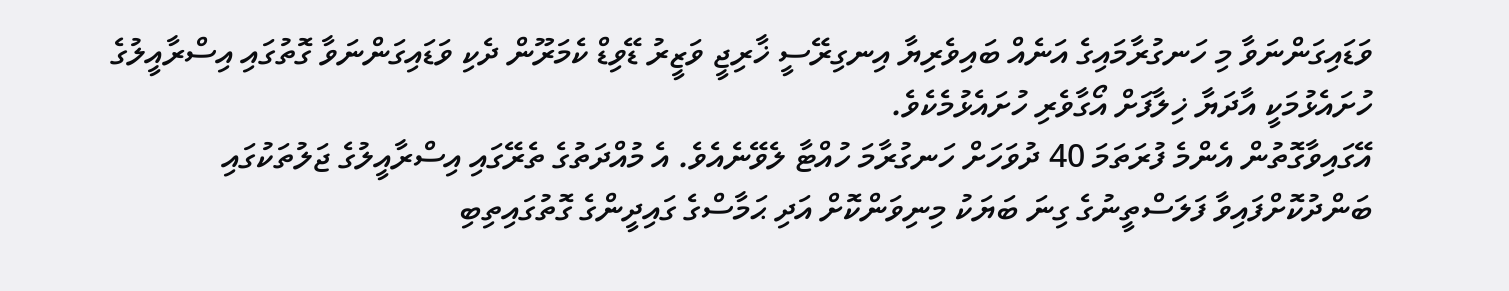ވަޑައިގަންނަވާ މި ހަނގުރާމައިގެ އަނެއް ބައިވެރިޔާ އިނގިރޭސީ ޚާރިޖީ ވަޒީރު ޑޭވިޑް ކެމަރޫން ދެކި ވަޑައިގަންނަވާ ގޮތުގައި އިސްރާއީލުގެ ހުށައެޅުމަކީ އާދަޔާ ޚިލާފަށް އޯގާވެރި ހުށައެޅުމެކެވެ.
އޭގައިވާގޮތުން އެންމެ ފުރަތަމަ 40 ދުވަހަށް ހަނގުރާމަ ހުއްޓާ ލެވޭނެއެވެ. އެ މުއްދަތުގެ ތެރޭގައި އިސްރާއީލުގެ ޖަލުތަކުގައި ބަންދުކޮށްފައިވާ ފަލަސްތީނުގެ ގިނަ ބަޔަކު މިނިވަންކޮށް އަދި ޙަމާސްގެ ގައިދީންގެ ގޮތުގައިތިބި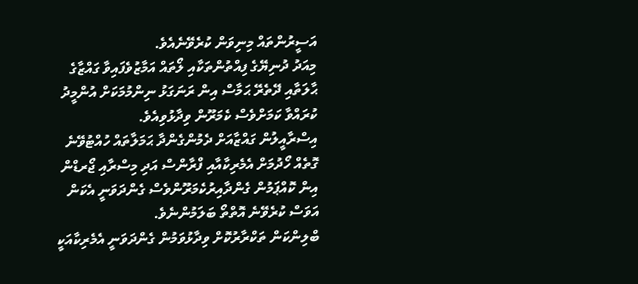އަސީރުންތައް މިނިވަން ކުރެވޭނެއެވެ.
މިއަދު ދުނިޔޭގެ ފިއްތުންތަކާއި ލޯތައް އަމާޒުވެފައިވާ ގައްޒާގެ ޙާލަތާއި ދޭތެރޭ ޙަމާސް އިން ރަނަގަޅު ނިންމުމަކަށް އުންމީދު ކުރައްވާ ކަމަށްވެސް ކެމަރޫން ވިދާޅުވިއެވެ.
އިސްރާއީލުން ގައްޒާއަށް ދެމުންގެންދާ ޙަމަލާތައް ހުއްޓުވޭނެ ގޮތެއް ހޯދުމަށް އެމެރިކާއާއި ފްރާންސް އަދި މިސްރާއި ޖޯރޑްން އިން ކޮއްޕަމުން ގެންދާއިރުކެމަރޫންވެސް ގެންދަވަނީ އެކަން އަވަސް ކުރެވޭނެ އޮތްތޯ ބަލަމުންނެވެ.
ބްލިންކަން ތަކްރާރުކޮށް ވިދާޅުވަމުން ގެންދަވަނީ އެމެރިކާއަކީ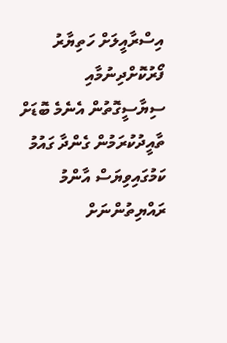އިސްރާއީލަށް ހަތިޔާރު ފޯރުކޮށްދިނުމާއި ސިޔާސީގޮތުން އެނެމެ ބޮޑަށް ތާއީދުކުރަމުން ގެންދާ ގައުމު ކަމުގައިވިޔަސް އާންމު ރައްޔިތުންނަށް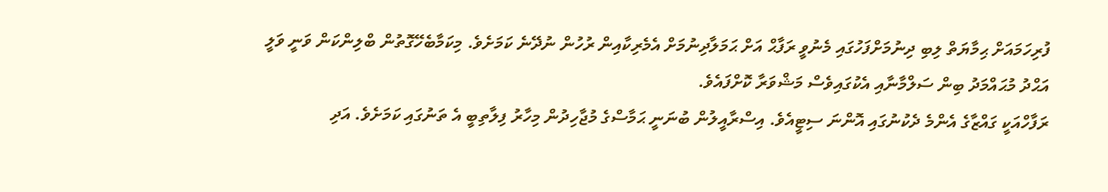ފުރިހަމައަށް ޙިމާޔަތް ލިބި ދިނުމަށްފަހުގައި މެނުވީ ރަފާޙް އަށް ޙަމަލާދިނުމަށް އެމެރިކާއިން ރުހުން ނުދޭނެ ކަމަށެވެ. މިކަމާބެހޭގޮތުން ބްލިންކަން ވަނީ ވަލީ އަޙްދު މުޙައްމަދު ބިން ސަލްމާނާއި އެކުގައިވެސް މަޝްވަރާ ކޮށްފައެވެ.
ރަފާހްއަކީ ގައްޒާގެ އެންމެ ދެކުނުގައި އޮންނަ ސިޓީއެވެ. އިސްރާއީލުން ބުނަނީ ޙަމާސްގެ މުޖާހިދުން މިހާރު ފިލާތިބީ އެ ތަނުގައި ކަމަށެވެ. އަދި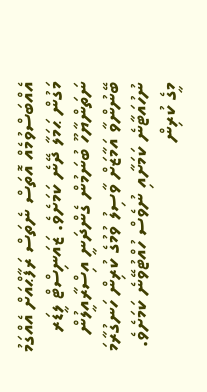އެއްބަސްވުމެއް އޮތަސް ނެތަސް ރަފާޙްއަށް އެއްގަމު މަގުން ޙަމަލާ ދޭނެ ކަމަށެވެ. ޒައަނިސްޓް ލީޑަރ ނަތަންޔާހޫ ބުނަމުން ގެންދަނީ އިސްރާއީލުން ބޭނުންވާ އަމާޒަށް ވާސިލު ވުމުގެ ކުރިން ހަނގުރާމަ ނުހުއަޓާނެ ކަމަށާއި ނުވެސް ހުއްޓުވޭނެ ކަމަށެވެ.
މީގެ ކުރިން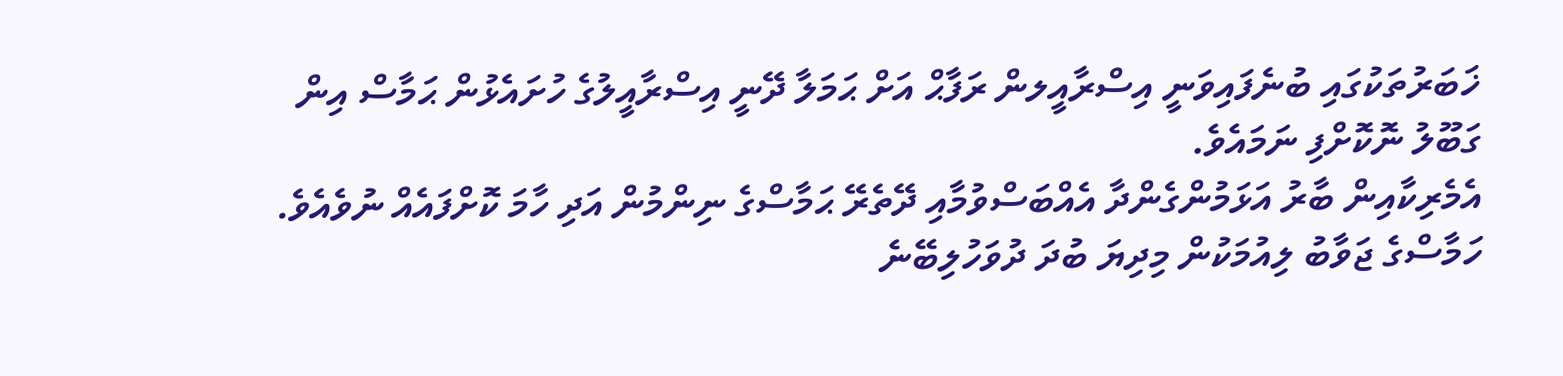ޚަބަރުތަކުގައި ބުނެފައިވަނީ އިސްރާއީލން ރަފާޙް އަށް ޙަމަލާ ދޭނީ އިސްރާއީލުގެ ހުށައެޅުން ޙަމާސް އިން ގަބޫލު ނޮކޮށްފި ނަމައެވެ.
އެމެރިކާއިން ބާރު އަޅަމުންގެންދާ އެއްބަސްވުމާއި ދޭތެރޭ ޙަމާސްގެ ނިންމުން އަދި ހާމަ ކޮށްފައެއް ނުވެއެވެ. ހަމާސްގެ ޖަވާބު ލިއުމަކުން މިދިޔަ ބުދަ ދުވަހުލިބޭނެ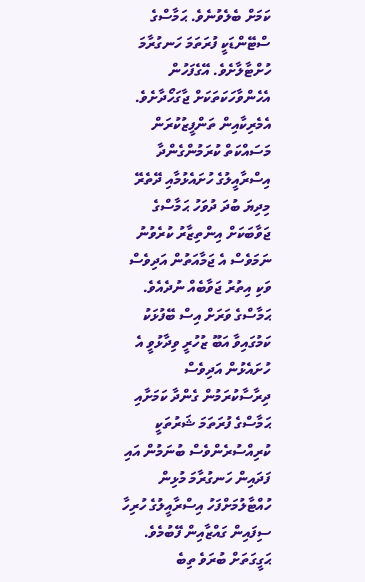ކަމަށް ބެލެވުނެވެ. ޙަމާސްގެ ސްޓޭންޑަކީ ފުރަތަމަ ހަނގުރާމަ ހުށްޓާލާށެވެ. އޭގެފަހުން އެހެންވާހަކަތަކަށް ޖާގަހޯދާށެވެ.
އެމެރިކާއިން ތަންފީޒުކުރަން މަސައްކަތް ކުރަމުންގެންދާ އިސްރާއީލުގެ ހުށައެޅުމާއި ދޭތެރޭ މިދިޔަ ބުދަ ދުވަހު ޙަމާސްގެ ޖަވާބަކަށް އިންތިޒާރު ކުރެވުނު ނަމަވެސް އެ ޖަމާއަތުން އަދިވެސް ވަކި އިތުރު ޖަވާބެއް ނުދެއެވެ.
ޙަމާސްގެ ވަރަށް އިސް ބޭފުޅަކު ކަމުގައިވާ އަބޫ ޒުހުރީ ވިދާޅުވީ އެ ހުށައެޅުން އަދިވެސް ދިރާސާކުރަމުން ގެންދާ ކަމަށާއި ޙަމާސްގެ ފުރަތަމަ ޝަރުތަކީ ކުރިއްސުރެންވެސް ބުނަމުން އައި ފަދައިން ހަނގުރާމަ މުޅިން ހުއްޓާލުމަށްފަހު އިސްރާއީލުގެ ހުރިހާ ސިފައިން ގައްޒާއިން ފޭބުމެވެ.
ޙަގީގަތަށް ބުރަވެ ތިބެ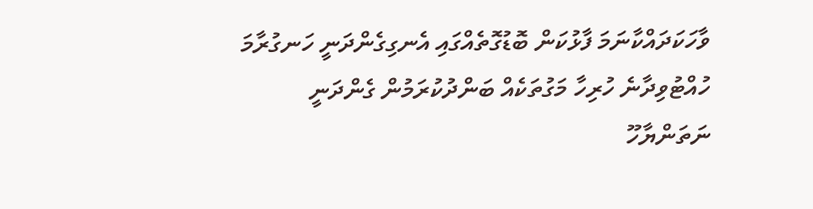ވާހަކަދައްކާނަމަ ފާޅުކަން ބޮޑުގޮތެއްގައި އެނގިގެންދަނީ ހަނގުރާމަ ހުއްޓުވިދާނެ ހުރިހާ މަގުތަކެއް ބަންދުކުރަމުން ގެންދަނީ ނަތަންޔާހޫ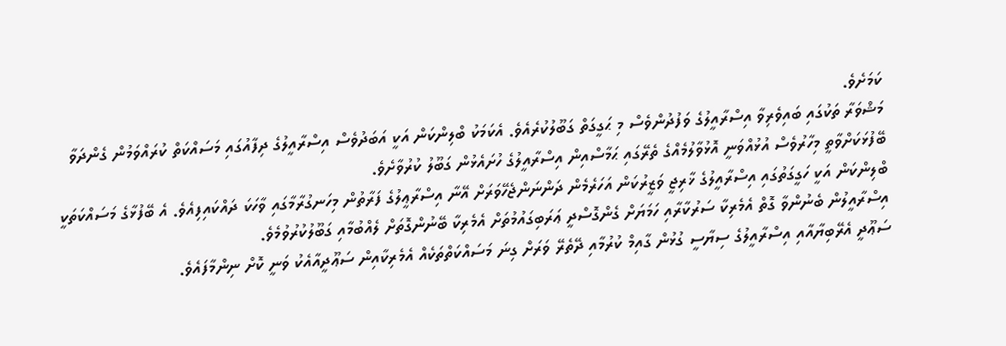ކަމަށެވެ.
މަޝްވަރާ ތަކުގައި ބައިވެރިވާ އިސްރާއީލުގެ ވަފުދުންވެސް މި ޙަގީގަތް ގަބޫލުކުރެއެވެ. އެކަމަކު ބްލިންކަން އަކީ އަބަދުވެސް އިސްރާއީލުގެ ދިފާއުގައި މަސައްކަތް ކުރައްވަމުން ގެންދަވާ ބޭފުޅަކަށްވާތީ މިހާރުވެސް އުޅުއްވަނީ އޮޅުވާލުމެއްގެ ތެރޭގައި ޙަމާސްއިން އިސްރާއީލުގެ ހުށައެޅުން ގަބޫލު ކުރުވާށެވެ.
ބްލިންކަން އަކީ ހަގީގަތުގައި އިސްރާއީލުގެ ޚާރިޖީ ވަޒީރުކަން އަހަރެމެން ދަންނަންޖެހޭވަރަށް އޭނާ އިސްރާޢީލުގެ ފަރާތުން މިހަނގުރާމާގައި ވާހަކަ ދައްކައިފިއެވެ. އެ ބޭފުޅާގެ މަސައްކަތަކީ އިސްރާއީލުން ބެނުންވާ ގޮތް އެމެރިކާ ސަރުކާރާއި ހަމަޔަށް ގެންގޮސްދީ ޢަރަބިގައުމުތަށް އެމެރިކާ ބޭނުންގޮތަށް ލެއްބުމާއި ގަބޫލުކުރުވުމެވެ.
ސަޢޫދީ އެރޭބިޔާއާއި އިސްރާއީލުގެ ސިޔާސީ ގުޅުން ގާއިމް ކުރުމާއި ދޭތެރޭ ވަރަށް ގިނަ މަސައްކަތްތަކެއް އެމެރިކާއިން ސަޢޫދީއާއެކު ވަނީ ކޮށް ނިންމާފައެވެ.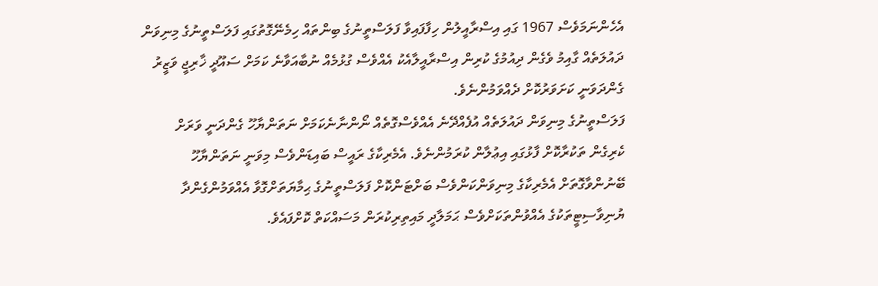އެހެންނަމަވެސް 1967 ގައި އިސްރާއީލުން ހިފާފައިވާ ފަލަސްތީނުގެ ބިންތައް ހިމެނޭގޮތުގައި ފަލަސްތީނުގެ މިނިވަން ދައުލަތެއް ގާއިމު ވެގެން ދިއުމުގެ ކުރިން އިސްރާއީލާއެކު އެއްވެސް ގުޅުމެއް ނުބާއަވާނެ ކަމަށް ސައޫދީ ޚާރިޖީ ވަޒީރު ގެންދަވަނީ ކަށަވަރުކޮށް ދެއްވަމުންނެވެ.
ފަލަސްތީނުގެ މިނިވަން ދައުލަތެއް އުފެއްދޭނެ އެއްވެސްގޮތެއް ނޯންނާނެކަމަށް ނަތަންޔާހޫ ގެންދަނީ ވަރަށް ކެރިގެން ތަކުރާކޮށް ފާޅުގައި އިޢުލާން ކުރަމުންނެވެ. އެމެރިކާގެ ރައީސް ބައިޑަންވެސް މިވަނީ ނަތަންޔާހޫ ބޭނުންވާގޮތަށް އެމެރިކާގެ މިނިވަންކަންވެސް ބަށްޓަންކޮށް ފަލަސްތީނުގެ ޙިމާޔަތަށްގޮވާ އެއްވަމުންގެންދާ ޔުނިވާސިޓީތަކުގެ އެއްވުންތަކަށްވެސް ޙަމަލާދީ މައިތިރިކުރަން މަސައްކަތް ކޮށްފައެވެ.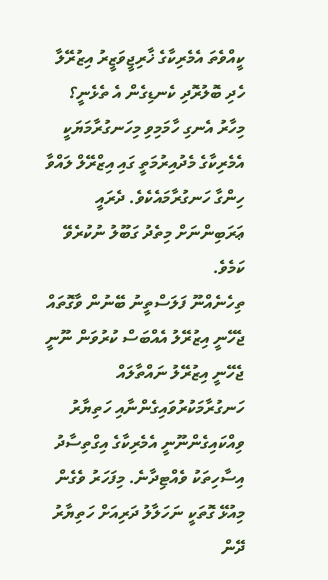ކީއްވެތަ އެމެރިކާގެ ޚާރިޖީވަޒީރު އިޒުރޭލާ ހެދި ބޮލުރޮދި ކެނޑިގެން އެ ތެޅެނީ؟ މިހާރު އެނގި ހާމަމިވި މިހަނގުރާމަޔަކީ އެމެރިކާގެ މެދުއިރުމަތީ ގައި އިޒްރޭލް ލައްވާ ހިންގާ ހަނގުރާމައެކެވެ. ދެރައީ ޢަރަބިންނަށް މިތެދު ގަބޫލު ނުކުރެވޭ ކަމެވެ.
ތިހެނެއްނޫ ފަލަސްތީނު ބޭނުން ވާގޮތައް ޖެހޭނީ އިޒުރޭލު އެއްބަސް ކުރުވަން ނޫނީ ޖެހޭނީ އިޒުރޭލު ނައްތާލައް
ހަނގުރާމަކުރުވައިގެންނާއި ހަތިޔާރު ވިއްކައިގެންނޫނީ އެމެރިކާގެ އިގްތިސާދު އިސާހިތަކު ވެއްޓިދާނެ. މިފަހަރު ވެގެން މިއުޅޭ ގޮތަކީ ނަހަލާލު ދަރިއަށް ހަތިޔާރު ދޭން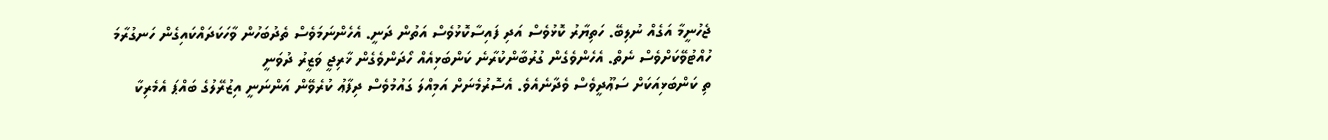ޖެހުނީމާ އަގެއް ނުލިބޭ. ހަތިޔާރު ކޮޅުވެސް އަދި ފައިސާކޮޅުވެސް އަތުން ދަނީ. އެހެންނަމަވެސް ތެދުބަހުން ވާހަކަދައްކައިގެން ހަނގުރާމަ ހުއްޓުވޭކަށްވެސް ނެތް. އެހެންވެގެން ގުރުބާންކުރާނެ ކަންބަޅިއެއް ހޯދަންވެގެން ޚާރިޖީ ވަޒީރު ދުވަނީ
ތި ކަންބަޅިއަކަށް ސަޢޫދީވެސް ވެދާނެއެވެ. އެސޮރުމެނަށް އަމިއްލަ ގައުމުވެސް ދިފާޢު ކުރެވޭން އަންނަނީ އިޒުރޭލުގެ ބައްޕަ އެމެރިކާ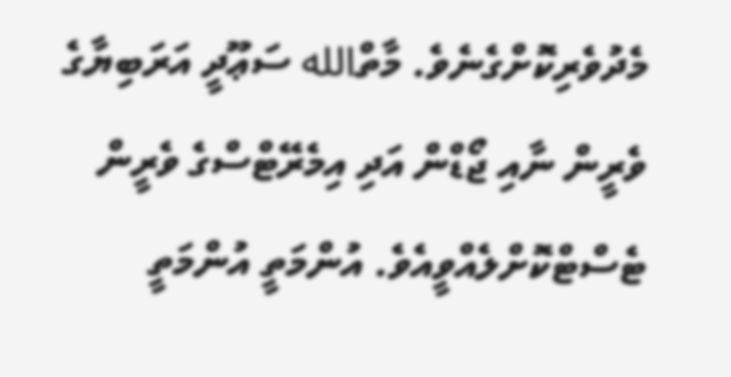މެދުވެރިކޮށްގެނެވެ. މާތްالله ސަޢޫދީ އަރަބިޔާގެ ވެރީން ނާއި ޖޯޑްން އަދި އިމެރޭޓްސްގެ ވެރީން ޓެސްޓްކޮށްލެއްވީއެވެ. އުންމަތީ އުންމަތީ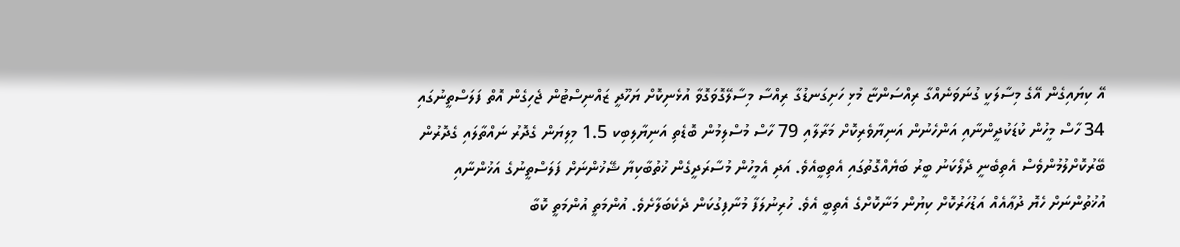އޭ ކިޔައިގެން އޭގެ މިސާލަކީ ގުނަވަނެއްގާ ރިއްސަންޏާ މުޅި ހަށިގަނޑުގާ ރިއްސާ މިސާލޭގޮވަގޮވާ އުޅެނިކޮށް ޔަހޫދީ ޒައްނިސްޓުން ޖެހިގެން އޮތް ފަލަސްތީނުގައި 34 ހާސް މީހުން ކުޑަކުދީންނާއި އަންހެނުން އަނިޔާވެރިކޮށް މަރާލާއި 79 ހާސް މުސްލިމުން ބޮޑެތި އަނިޔާލިބިކ 1.5 މިލިޔަން ގެދޮރު ނައްތާލައި ގެދޮރުން ބޭރުކޮށްލުމުންވެސް އެތިބެނީ ދެލޯކަނު ބީރު ބަޔެއްގޮތުގައި އެތިބީއެވެ. އަދި އެމީހުން މުސާރަދީގެން ޚުތުބާކިޔާ ޝޭޚުންނަށް ފަލަސްތީނުގެ އަޚުންނާއި އުޚުތުންނަށް ހެޔޮ ދުޢާއެއް އަޑުހަރުކޮށް ކިޔުން މަނާކޮށްގެ އެތިބީ އެވެ. ހުރިނުލަފާ މުނާފިގުކަން ދެކެބަލާށެވެ. އުންމަތީ އުންމަތީ ކޮބާ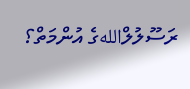ރަސޫލުލްاللهގެ އުންމަތް؟